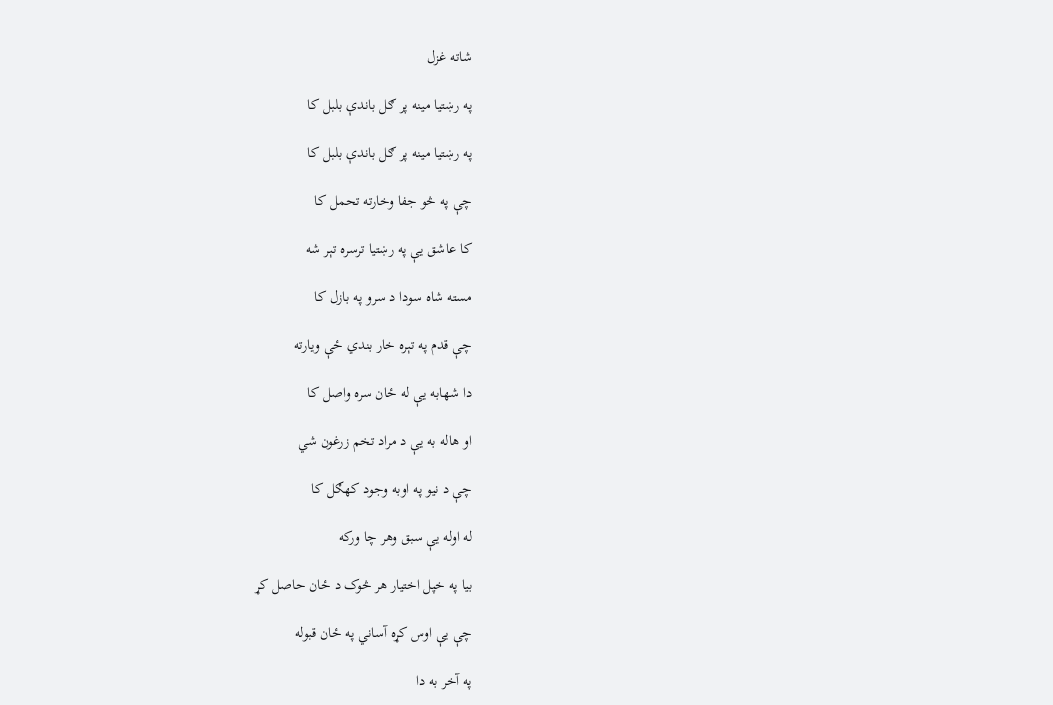شاته غزل

په رښتيا مينه پر ګل باندې بلبل کا

په رښتيا مينه پر ګل باندې بلبل کا

چې په څو جفا وخارته تحمل کا

کا عاشق یې په رښتيا ترسره تېر شه

مسته شاه سودا د سرو په بازل کا

چې قدم په تېره خار بندي ځې ويارته

دا شهابه یې له ځان سره واصل کا

او هاله به یې د مراد تخم زرغون شي

چې د نيو په اوبه وجود کهګل کا

له اوله یې سبق وهر چا ورکه

بيا په خپل اختيار هر څوک د ځان حاصل کړ

چې یې اوس کړه آساني په ځان قبوله

په آخر به دا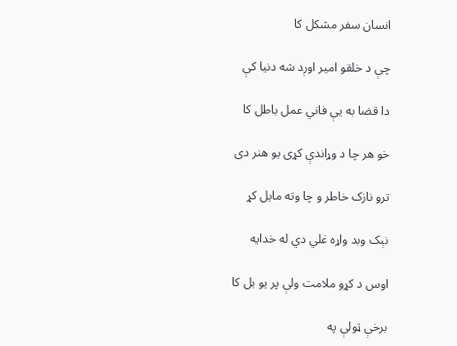انسان سفر مشکل کا

چې د خلقو امير اوږد شه دنيا کې

دا قضا به یې فاني عمل باطل کا

خو هر چا د وړاندې کړی يو هنر دی

ترو نازک خاطر و چا وته مايل کړ

نېک وبد واړه غلي دي له خدايه

اوس د کړو ملامت ولې پر يو بل کا

برخې ټولې په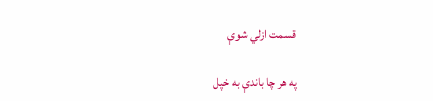قسمت ازلي شوې

په هر چا باندې به خپل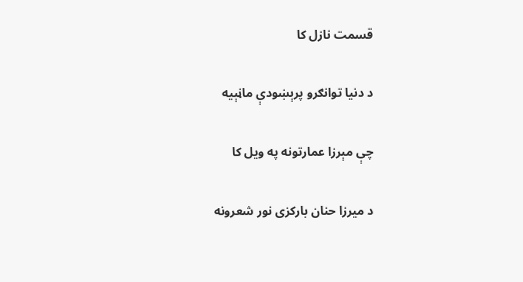قسمت نازل کا

د دنيا توانګرو پرېښودې ماڼېيه

چې مېرزا عمارتونه په ويل کا

د میرزا حنان بارکزی نور شعرونه